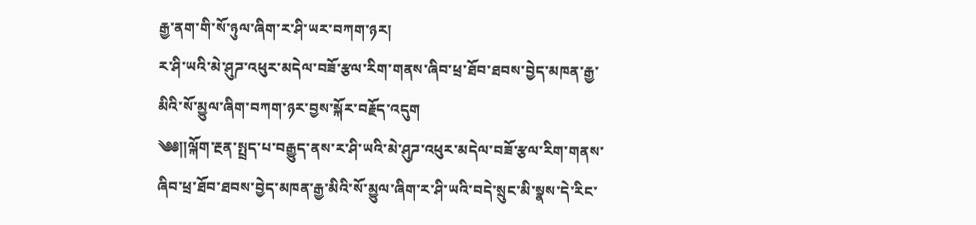རྒྱ་ནག་གི་སོ་ཉུལ་ཞིག་ར་ཤི་ཡར་བཀག་ཉར།
ར་ཤི་ཡའི་མེ་ཤུཌ་འཕུར་མདེལ་བཟོ་རྩལ་རིག་གནས་ཞིབ་ཕྲ་ཐོབ་ཐབས་བྱེད་མཁན་རྒྱ་མིའི་སོ་མྱུལ་ཞིག་བཀག་ཉར་བྱས་སྐོར་བརྗོད་འདུག
༄༅༎ལྐོག་རྔན་སྤྲད་པ་བརྒྱུད་ནས་ར་ཤི་ཡའི་མེ་ཤུཌ་འཕུར་མདེལ་བཟོ་རྩལ་རིག་གནས་ཞིབ་ཕྲ་ཐོབ་ཐབས་བྱེད་མཁན་རྒྱ་མིའི་སོ་མྱུལ་ཞིག་ར་ཤི་ཡའི་བདེ་སྲུང་མི་སྣས་དེ་རིང་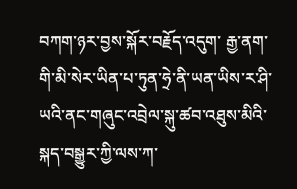བཀག་ཉར་བྱས་སྐོར་བརྗོད་འདུག་ རྒྱ་ནག་གི་མི་སེར་ཡིན་པ་ཏུན་ཧྲེ་ནི་ཡན་ཡིས་ར་ཤི་ཡའི་ནང་གཞུང་འབྲེལ་སྐུ་ཚབ་འཐུས་མིའི་སྐད་བསྒྱུར་ཀྱི་ལས་ཀ་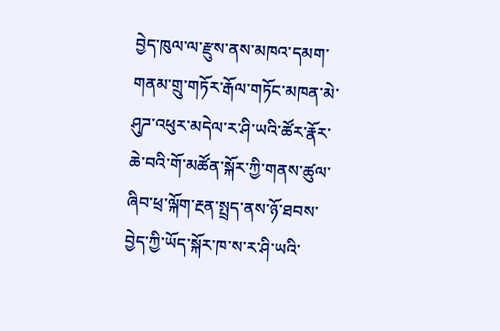བྱེད་ཁུལ་ལ་རྫུས་ནས་མཁའ་དམག་གནམ་གྲུ་གཏོར་རྒོལ་གཏོང་མཁན་མེ་ཤུཌ་འཕུར་མདེལ་ར་ཤི་ཡའི་ཚོར་རྣོར་ཆེ་བའི་གོ་མཚོན་སྐོར་ཀྱི་གནས་ཚུལ་ཞིབ་ཕྲ་ལྐོག་རྔན་སྤྲད་ནས་ཉོ་ཐབས་བྱེད་ཀྱི་ཡོད་སྐོར་ཁ་ས་ར་ཤི་ཡའི་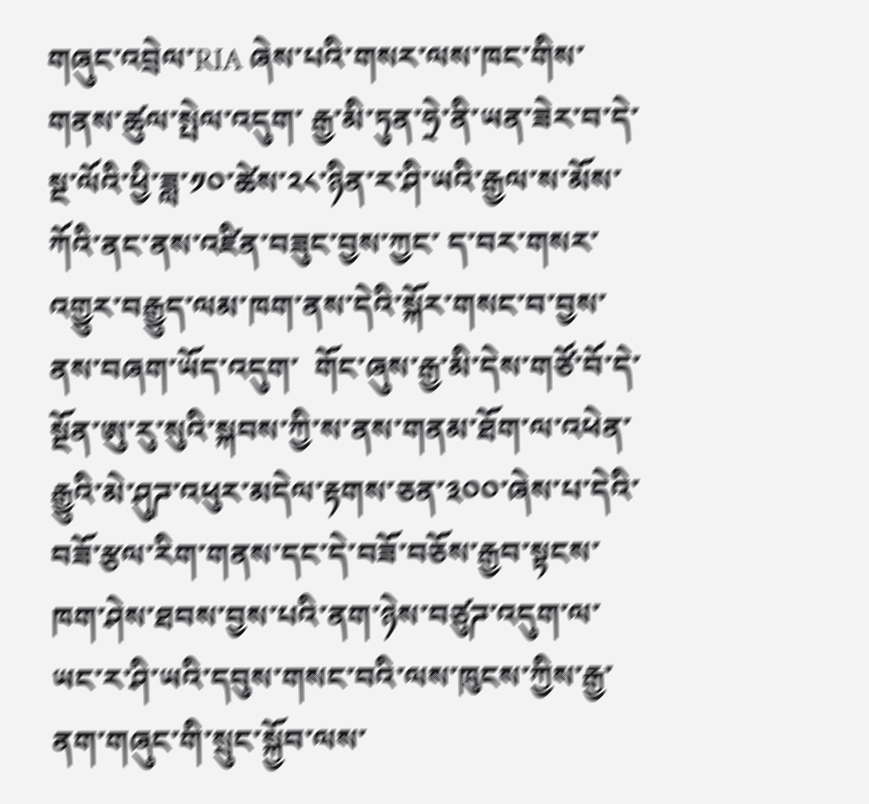གཞུང་འབྲེལ་RIA ཞེས་པའི་གསར་ལས་ཁང་གིས་གནས་ཚུལ་སྤེལ་འདུག་ རྒྱ་མི་ཏུན་ཧྲེ་ནི་ཡན་ཟེར་བ་དེ་སྔ་ལོའི་ཕྱི་ཟླ་༡༠་ཚེས་༢༨་ཉིན་ར་ཤི་ཡའི་རྒྱལ་ས་མོས་ཀོའི་ནང་ནས་འཛིན་བཟུང་བྱས་ཀྱང་ ད་བར་གསར་འགྱུར་བརྒྱུད་ལམ་ཁག་ནས་དེའི་སྐོར་གསང་བ་བྱས་ནས་བཞག་ཡོད་འདུག་  གོང་ཞུས་རྒྱ་མི་དེས་གཙོ་བོ་དེ་སྔོན་ཨུ་རུ་སུའི་སྐབས་ཀྱི་ས་ནས་གནམ་ཐོག་ལ་འཕེན་རྒྱུའི་མེ་ཤུཌ་འཕུར་མདེལ་རྟགས་ཅན་༣༠༠་ཞེས་པ་དེའི་བཟོ་རྩལ་རིག་གནས་དང་དེ་བཟོ་བཅོས་རྒྱབ་སྟངས་ཁག་ཤེས་ཐབས་བྱས་པའི་ནག་ཉེས་བཙུཌ་འདུག་ལ་ ཡང་ར་ཤི་ཡའི་དབུས་གསང་བའི་ལས་ཁུངས་ཀྱིས་རྒྱ་ནག་གཞུང་གི་སྲུང་སྐྱོབ་ལས་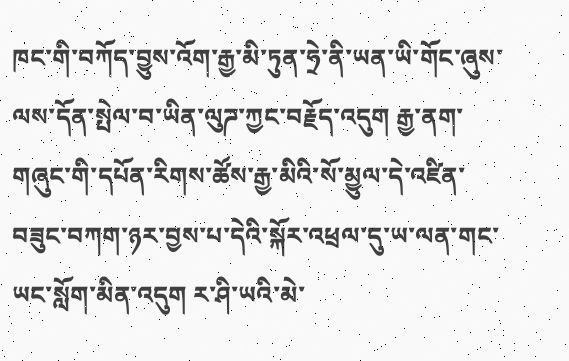ཁང་གི་བཀོད་བྱུས་འོག་རྒྱ་མི་ཏུན་ཧྲེ་ནི་ཡན་ཡི་གོང་ཞུས་ལས་དོན་སྤེལ་བ་ཡིན་ལུཌ་ཀྱང་བརྗོད་འདུག རྒྱ་ནག་གཞུང་གི་དཔོན་རིགས་ཚོས་རྒྱ་མིའི་སོ་མྱུལ་དེ་འཛིན་བཟུང་བཀག་ཉར་བྱས་པ་དེའི་སྐོར་འཕྲལ་དུ་ཡ་ལན་གང་ཡང་སློག་མིན་འདུག ར་ཤི་ཡའི་མེ་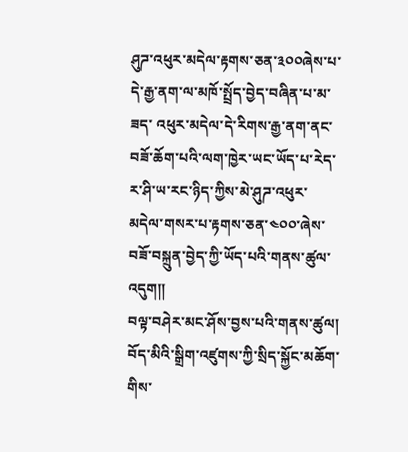ཤུཌ་འཕུར་མདེལ་རྟགས་ཅན་༣༠༠ཞེས་པ་དེ་རྒྱ་ནག་ལ་མཁོ་སྤྲོད་བྱེད་བཞིན་པ་མ་ཟད་ འཕུར་མདེལ་དེ་རིགས་རྒྱ་ནག་ནང་བཟོ་ཆོག་པའི་ལག་ཁྱེར་ཡང་ཡོད་པ་རེད་ ར་ཤི་ཡ་རང་ཉིད་ཀྱིས་མེ་ཤུཌ་འཕུར་མདེལ་གསར་པ་རྟགས་ཅན་༤༠༠་ཞེས་བཟོ་བསྐྲུན་བྱེད་ཀྱི་ཡོད་པའི་གནས་ཚུལ་འདུག༎
བལྟ་བཤེར་མང་ཤོས་བྱས་པའི་གནས་ཚུལ།
བོད་མིའི་སྒྲིག་འཛུགས་ཀྱི་སྲིད་སྐྱོང་མཆོག་གིས་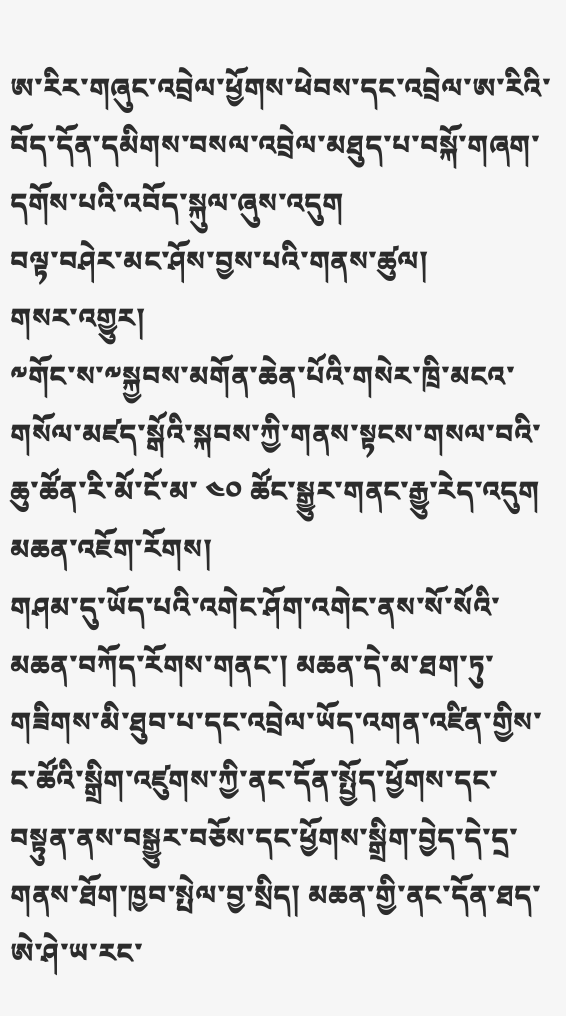ཨ་རིར་གཞུང་འབྲེལ་ཕྱོགས་ཕེབས་དང་འབྲེལ་ཨ་རིའི་བོད་དོན་དམིགས་བསལ་འབྲེལ་མཐུད་པ་བསྐོ་གཞག་དགོས་པའི་འབོད་སྐུལ་ཞུས་འདུག
བལྟ་བཤེར་མང་ཤོས་བྱས་པའི་གནས་ཚུལ།
གསར་འགྱུར།
༸གོང་ས་༸སྐྱབས་མགོན་ཆེན་པོའི་གསེར་ཁྲི་མངའ་གསོལ་མཛད་སྒོའི་སྐབས་ཀྱི་གནས་སྟངས་གསལ་བའི་ཆུ་ཚོན་རི་མོ་ངོ་མ་ ༤༠ ཚོང་སྒྱུར་གནང་རྒྱུ་རེད་འདུག
མཆན་འཇོག་རོགས།
གཤམ་དུ་ཡོད་པའི་འགེང་ཤོག་འགེང་ནས་སོ་སོའི་མཆན་བཀོད་རོགས་གནང་། མཆན་དེ་མ་ཐག་ཏུ་གཟིགས་མི་ཐུབ་པ་དང་འབྲེལ་ཡོད་འགན་འཛིན་གྱིས་ང་ཚོའི་སྒྲིག་འཛུགས་ཀྱི་ནང་དོན་སྤྱོད་ཕྱོགས་དང་བསྟུན་ནས་བསྒྱུར་བཅོས་དང་ཕྱོགས་སྒྲིག་བྱེད་དེ་དྲ་གནས་ཐོག་ཁྱབ་སྤེལ་བྱ་སྲིད། མཆན་གྱི་ནང་དོན་ཐད་ཨེ་ཤེ་ཡ་རང་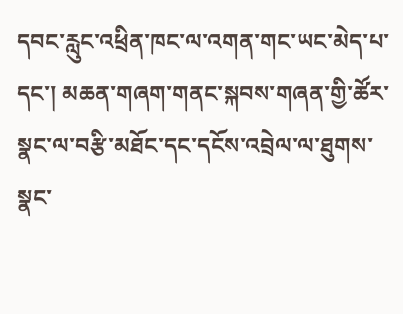དབང་རླུང་འཕྲིན་ཁང་ལ་འགན་གང་ཡང་མེད་པ་དང་། མཆན་གཞག་གནང་སྐབས་གཞན་གྱི་ཚོར་སྣང་ལ་བརྩི་མཐོང་དང་དངོས་འབྲེལ་ལ་ཐུགས་སྣང་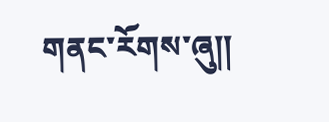གནང་རོགས་ཞུ༎